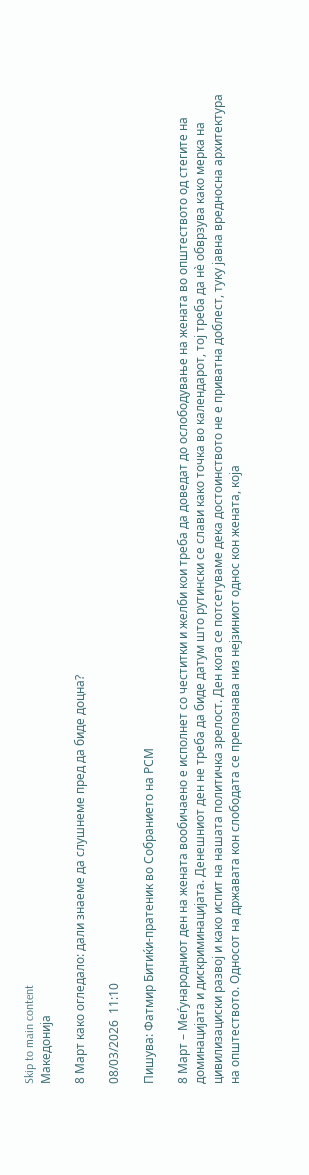Skip to main content
Македонија

8 Март како огледало: дали знаеме да слушнеме пред да биде доцна?

08/03/2026  11:10

Пишува: Фатмир Битиќи-пратеник во Собранието на РСМ

8 Март – Меѓународниот ден на жената вообичаено е исполнет со честитки и желби кои треба да доведат до ослободување на жената во општеството од стегите на доминацијата и дискриминацијата. Денешниот ден не треба да биде датум што рутински се слави како точка во календарот, тој треба да нè обврзува како мерка на цивилизациски развој и како испит на нашата политичка зрелост. Ден кога се потсетуваме дека достоинството не е приватна доблест, туку јавна вредносна архитектура на општеството. Односот на државата кон слободата се препознава низ нејзиниот однос кон жената, која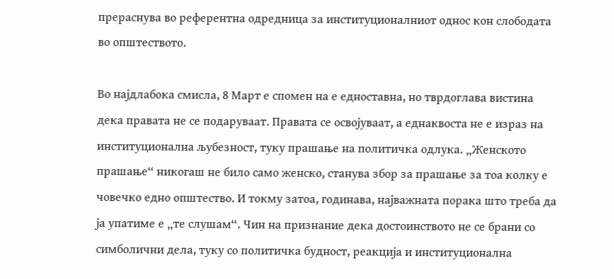прераснува во референтна одредница за институционалниот однос кон слободата во општеството.

Во најдлабока смисла, 8 Март е спомен на е едноставна, но тврдоглава вистина дека правата не се подаруваат. Правата се освојуваат, а еднаквоста не е израз на институционална љубезност, туку прашање на политичка одлука. „Женското прашање“ никогаш не било само женско, станува збор за прашање за тоа колку е човечко едно општество. И токму затоа, годинава, најважната порака што треба да ја упатиме е „те слушам“. Чин на признание дека достоинството не се брани со симболични дела, туку со политичка будност, реакција и институционална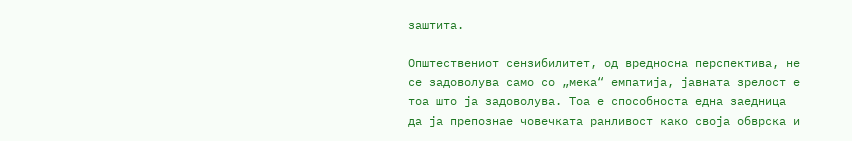заштита.

Општествениот сензибилитет, од вредносна перспектива, не се задоволува само со „мека“ емпатија, јавната зрелост е тоа што ја задоволува. Тоа е способноста една заедница да ја препознае човечката ранливост како своја обврска и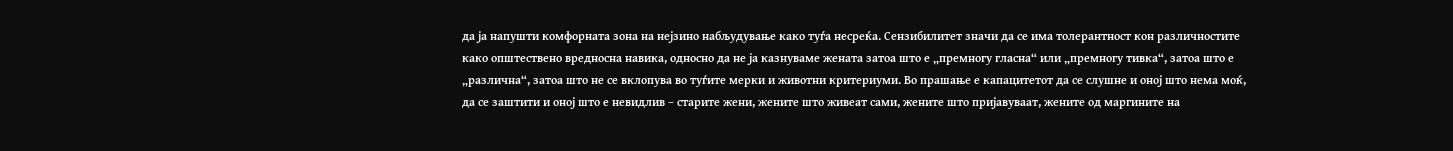да ја напушти комфорната зона на нејзино набљудување како туѓа несреќа. Сензибилитет значи да се има толерантност кон различностите како општествено вредносна навика, односно да не ја казнуваме жената затоа што е „премногу гласна“ или „премногу тивка“, затоа што е „различна“, затоа што не се вклопува во туѓите мерки и животни критериуми. Во прашање е капацитетот да се слушне и оној што нема моќ, да се заштити и оној што е невидлив – старите жени, жените што живеат сами, жените што пријавуваат, жените од маргините на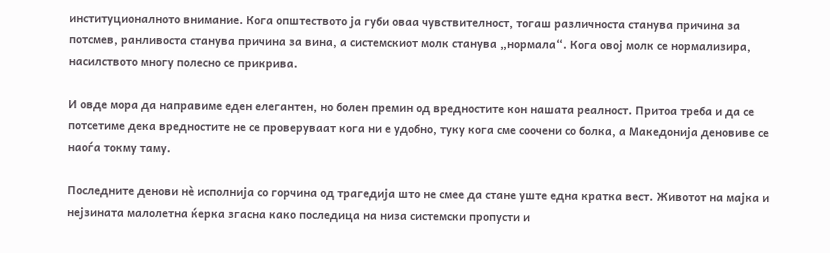институционалното внимание. Кога општеството ја губи оваа чувствителност, тогаш различноста станува причина за потсмев, ранливоста станува причина за вина, а системскиот молк станува „нормала“. Кога овој молк се нормализира, насилството многу полесно се прикрива.

И овде мора да направиме еден елегантен, но болен премин од вредностите кон нашата реалност. Притоа треба и да се потсетиме дека вредностите не се проверуваат кога ни е удобно, туку кога сме соочени со болка, а Македонија деновиве се наоѓа токму таму.

Последните денови нè исполнија со горчина од трагедија што не смее да стане уште една кратка вест. Животот на мајка и нејзината малолетна ќерка згасна како последица на низа системски пропусти и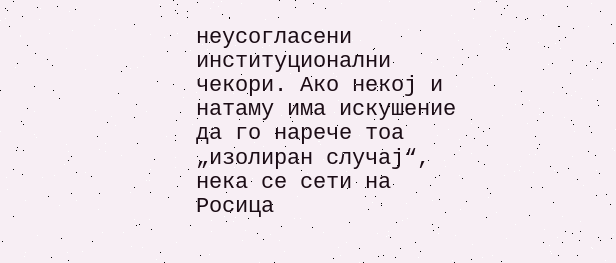неусогласени институционални чекори. Ако некој и натаму има искушение да го нарече тоа „изолиран случај“, нека се сети на Росица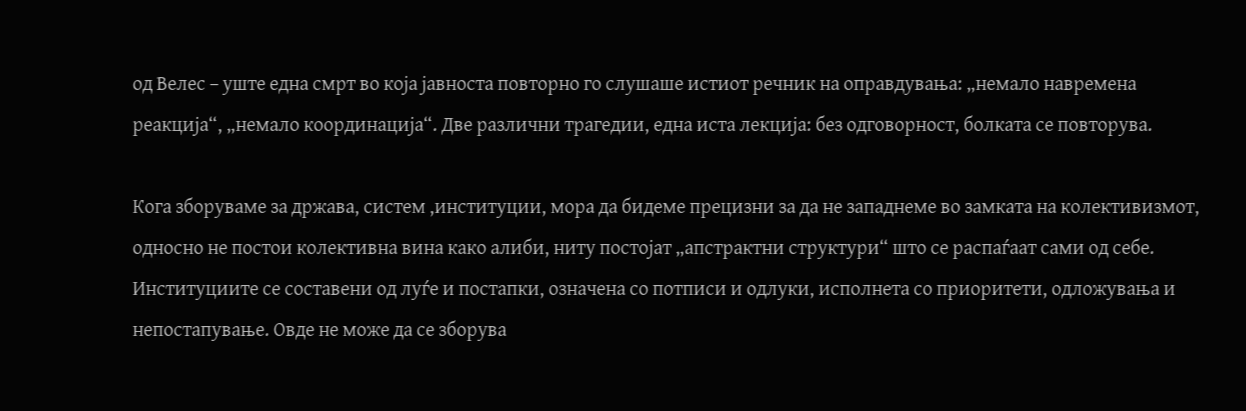од Велес – уште една смрт во која јавноста повторно го слушаше истиот речник на оправдувања: „немало навремена реакција“, „немало координација“. Две различни трагедии, една иста лекција: без одговорност, болката се повторува.

Кога зборуваме за држава, систем ,институции, мора да бидеме прецизни за да не западнеме во замката на колективизмот, односно не постои колективна вина како алиби, ниту постојат „апстрактни структури“ што се распаѓаат сами од себе. Институциите се составени од луѓе и постапки, означена со потписи и одлуки, исполнета со приоритети, одложувања и непостапување. Овде не може да се зборува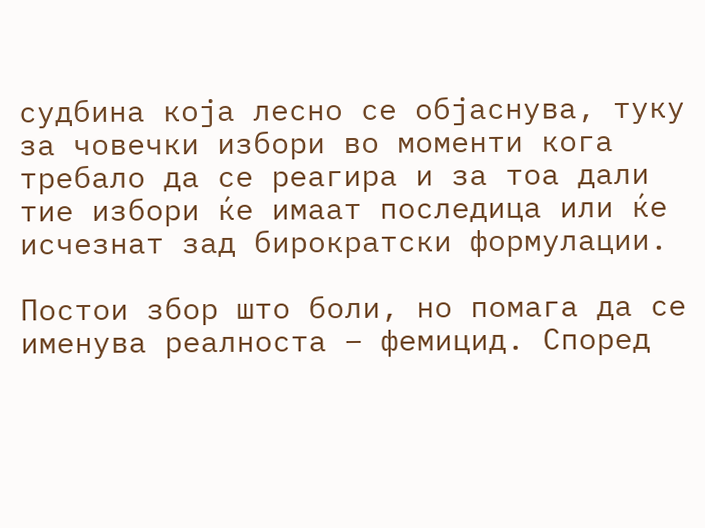судбина која лесно се објаснува, туку за човечки избори во моменти кога требало да се реагира и за тоа дали тие избори ќе имаат последица или ќе исчезнат зад бирократски формулации.

Постои збор што боли, но помага да се именува реалноста – фемицид. Според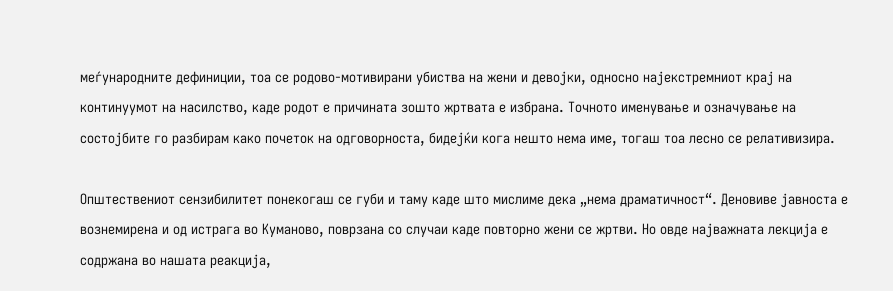меѓународните дефиниции, тоа се родово-мотивирани убиства на жени и девојки, односно најекстремниот крај на континуумот на насилство, каде родот е причината зошто жртвата е избрана. Точното именување и означување на состојбите го разбирам како почеток на одговорноста, бидејќи кога нешто нема име, тогаш тоа лесно се релативизира.

Општествениот сензибилитет понекогаш се губи и таму каде што мислиме дека „нема драматичност“. Деновиве јавноста е вознемирена и од истрага во Куманово, поврзана со случаи каде повторно жени се жртви. Но овде најважната лекција е содржана во нашата реакција,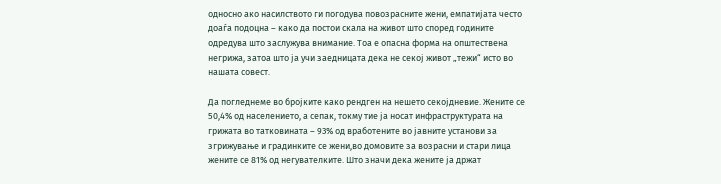односно ако насилството ги погодува повозрасните жени, емпатијата често доаѓа подоцна – како да постои скала на живот што според годините одредува што заслужува внимание. Тоа е опасна форма на општествена негрижа, затоа што ја учи заедницата дека не секој живот „тежи“ исто во нашата совест.

Да погледнеме во бројките како рендген на нешето секојдневие. Жените се 50,4% од населението, а сепак, токму тие ја носат инфраструктурата на грижата во татковината – 93% од вработените во јавните установи за згрижување и градинките се жени,во домовите за возрасни и стари лица жените се 81% од негувателките. Што значи дека жените ја држат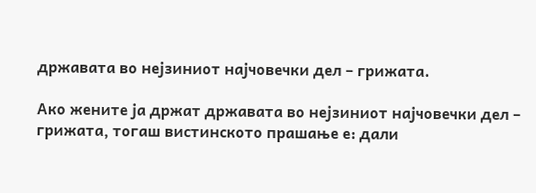државата во нејзиниот најчовечки дел – грижата.

Ако жените ја држат државата во нејзиниот најчовечки дел – грижата, тогаш вистинското прашање е: дали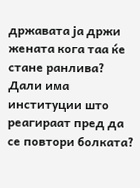државата ја држи жената кога таа ќе стане ранлива? Дали има институции што реагираат пред да се повтори болката?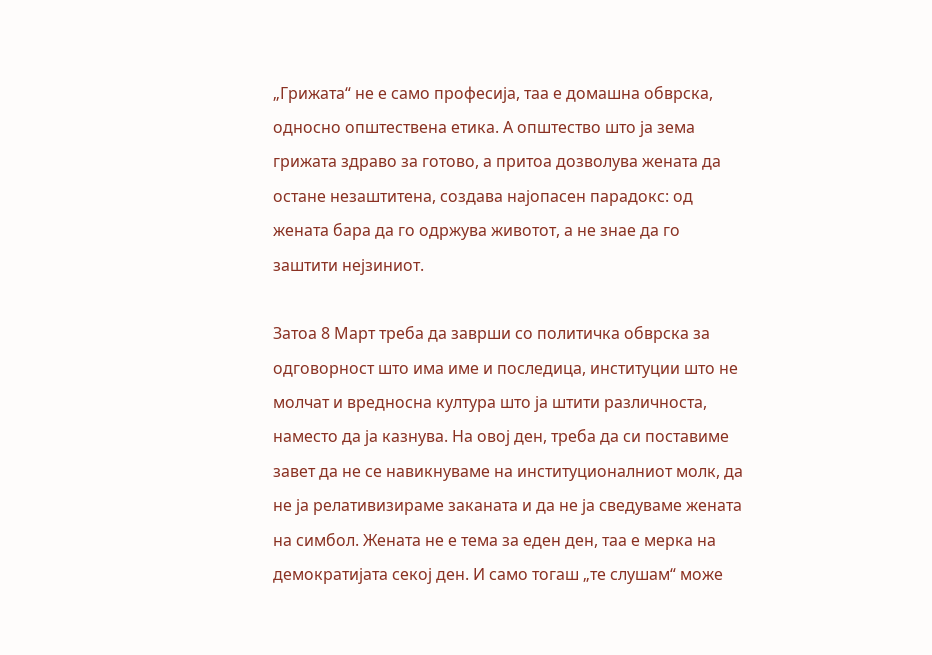„Грижата“ не е само професија, таа е домашна обврска, односно општествена етика. А општество што ја зема грижата здраво за готово, а притоа дозволува жената да остане незаштитена, создава најопасен парадокс: од жената бара да го одржува животот, а не знае да го заштити нејзиниот.

Затоа 8 Март треба да заврши со политичка обврска за одговорност што има име и последица, институции што не молчат и вредносна култура што ја штити различноста, наместо да ја казнува. На овој ден, треба да си поставиме завет да не се навикнуваме на институционалниот молк, да не ја релативизираме заканата и да не ја сведуваме жената на симбол. Жената не е тема за еден ден, таа е мерка на демократијата секој ден. И само тогаш „те слушам“ може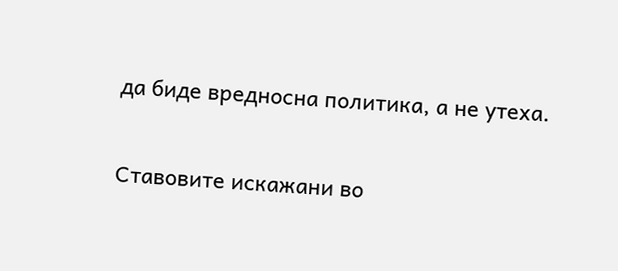да биде вредносна политика, а не утеха.

Ставовите искажани во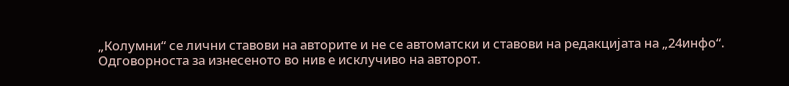„Колумни“ се лични ставови на авторите и не се автоматски и ставови на редакцијата на „24инфо“. Одговорноста за изнесеното во нив е исклучиво на авторот.